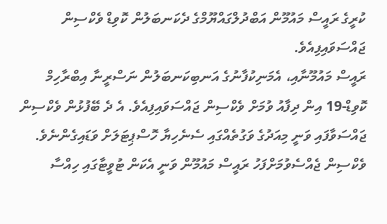ކުރީގެ ރައީސް މައުމޫން އަބްދުލްގައްޔޫމްގެ ދެކަނބަލުން ކޮވިޑް ވެކްސިން ޖައްސަވައިފިއެވެ.
ރައީސް މައުމޫނާއި، އެމަނިކުފާނުގެ އަނބިކަނބަލުން ނަސްރީނާ އިބްރާހިމް ކޮވިޑް-19 އިން ދިފާއު ވުމަށް ވެކްސިން ޖައްސަވައިފިއެވެ. އެ ދެ ބޭފުޅުން ވެކްސިން ޖައްސަވާފައި ވަނީ މިއަދުގެ ވަގުތެއްގައި ސެނެހިޔާ ހޮސްޕިޓަލަށް ވަޑައިގެންނެވެ. ވެކްސިން ޖެއްސެވުމަށްފަހު ރައީސް މައުމޫން ވަނީ އެކަން ޓުވީޓާގައި ހިއްސާ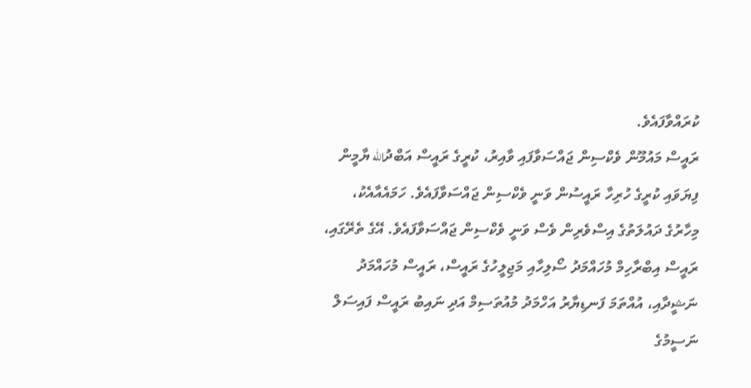ކުރައްވާފައެވެ.
ރައީސް މައުމޫން ވެކްސިން ޖައްސަވާފައި ވާއިރު، ކުރީގެ ރައީސް އަބްދުالله ޔާމީން ފިޔަވައި ކުރީގެ ހުރިހާ ރައީސުން ވަނީ ވެކްސިން ޖައްސަވާފައެވެ. ހަމައެއާއެކު، މިހާރުގެ ދައުލަތުގެ އިސްވެރިން ވެސް ވަނީ ވެކްސިން ޖައްސަވާފައެވެ. އޭގެ ތެރޭގައި، ރައީސް އިބްރާހިމް މުހައްމަދު ސޯލިހާއި މަޖިލީހުގެ ރައީސް، ރައީސް މުހައްމަދު ނަޝީދާއި، އުއްތަމަ ފަނޑިޔާރު އަހްމަދު މުއުތަސިމް އަދި ނައިބު ރައީސް ފައިސަލް ނަސީމުގެ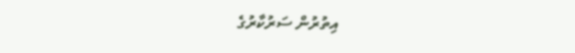އިތުރުން ސަރުކާރުގެ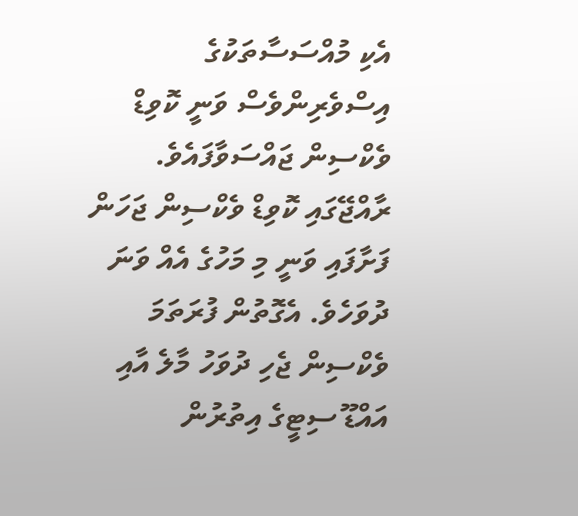އެކި މުއްސަސާތަކުގެ އިސްވެރިންވެސް ވަނީ ކޮވިޑް ވެކްސިން ޖައްސަވާފައެވެ.
ރާއްޖޭގައި ކޮވިޑް ވެކްސިން ޖަހަން ފަށާފައި ވަނީ މި މަހުގެ އެއް ވަނަ ދުވަހެވެ. އެގޮތުން ފުރަތަމަ ވެކްސިން ޖެހި ދުވަހު މާލެ އާއި އައްޑޫ ސިޓީގެ އިތުރުން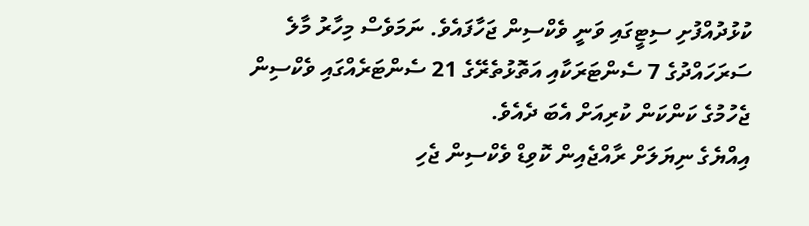ކުޅުދުއްފުށި ސިޓީގައި ވަނީ ވެކްސިން ޖަހާފައެވެ. ނަމަވެސް މިހާރު މާލެ ސަރަހައްދުގެ 7 ސެންޓަރަކާއި އަތޮޅުތެރޭގެ 21 ސެންޓަރެއްގައި ވެކްސިން ޖެހުމުގެ ކަންކަން ކުރިއަށް އެބަ ދެއެވެ.
އިއްޔެގެ ނިޔަލަށް ރާއްޖެއިން ކޮވިޑް ވެކްސިން ޖެހި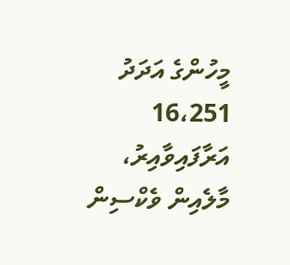މީހުންގެ އަދަދު 16،251 އަރާފައިވާއިރު، މާލެއިން ވެކްސިން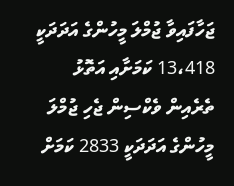ޖަހާފައިވާ ޖުމްލަ މީހުންގެ އަދަދަކީ 13،418 ކަމަށާއި އަތޮޅު ތެރެއިން ވެކްސިން ޖެހި ޖުމްލަ މީހުންގެ އަދަދަކީ 2833 ކަމަށް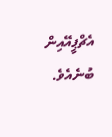އެޗްޕީއޭއިން ބުނެއެވެ.